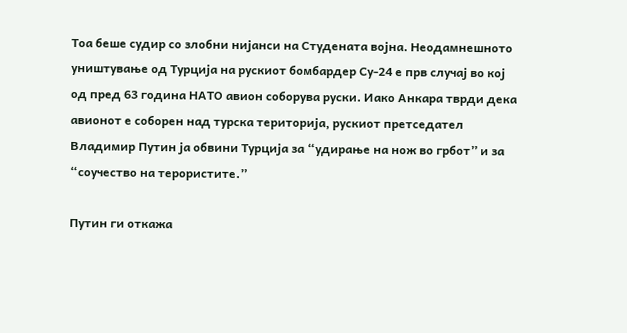Тоа беше судир со злобни нијанси на Студената војна. Неодамнешното уништување од Турција на рускиот бомбардер Су-24 е прв случај во кој од пред 63 година НАТО авион соборува руски. Иако Анкара тврди дека авионот е соборен над турска територија, рускиот претседател Владимир Путин ја обвини Турција за “удирање на нож во грбот” и за “соучество на терористите.”

Путин ги откажа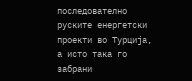последователно руските енергетски проекти во Турција, а исто така го забрани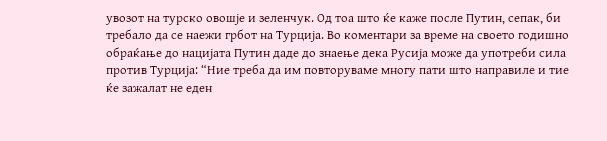увозот на турско овошје и зеленчук. Од тоа што ќе каже после Путин, сепак, би требало да се наежи грбот на Турција. Во коментари за време на своето годишно обраќање до нацијата Путин даде до знаење дека Русија може да употреби сила против Турција: “Ние треба да им повторуваме многу пати што направиле и тие ќе зажалат не еден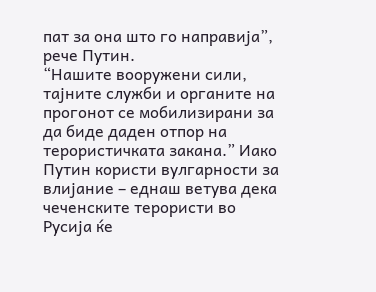пат за она што го направија”, рече Путин.
“Нашите вооружени сили, тајните служби и органите на прогонот се мобилизирани за да биде даден отпор на терористичката закана.” Иако Путин користи вулгарности за влијание – еднаш ветува дека чеченските терористи во Русија ќе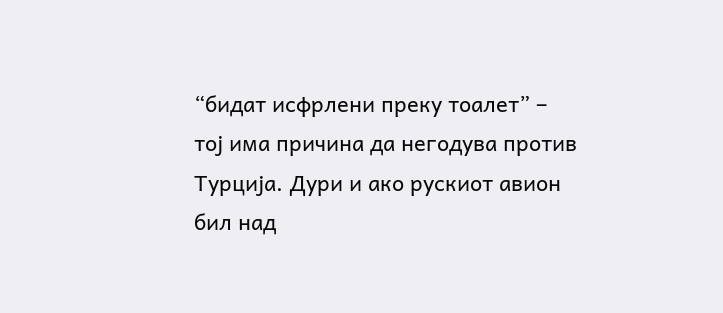“бидат исфрлени преку тоалет” – тој има причина да негодува против Турција. Дури и ако рускиот авион бил над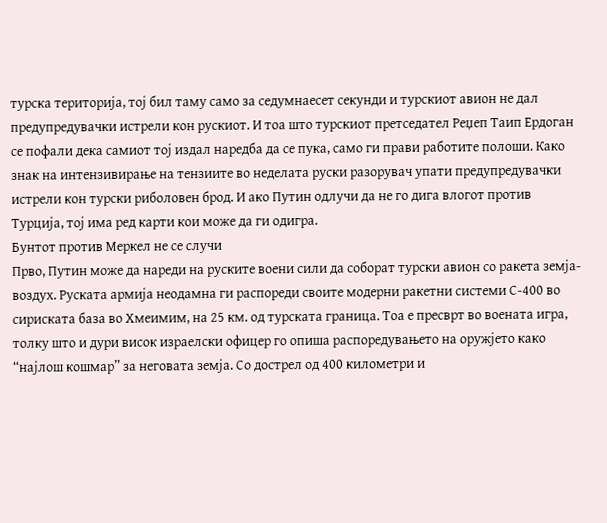турска територија, тој бил таму само за седумнаесет секунди и турскиот авион не дал предупредувачки истрели кон рускиот. И тоа што турскиот претседател Реџеп Таип Ердоган се пофали дека самиот тој издал наредба да се пука, само ги прави работите полоши. Како знак на интензивирање на тензиите во неделата руски разорувач упати предупредувачки истрели кон турски риболовен брод. И ако Путин одлучи да не го дига влогот против Турција, тој има ред карти кои може да ги одигра.
Бунтот против Меркел не се случи
Прво, Путин може да нареди на руските воени сили да соборат турски авион со ракета земја-воздух. Руската армија неодамна ги распореди своите модерни ракетни системи С-400 во сириската база во Хмеимим, на 25 км. од турската граница. Тоа е пресврт во воената игра, толку што и дури висок израелски офицер го опиша распоредувањето на оружјето како “најлош кошмар” за неговата земја. Со дострел од 400 километри и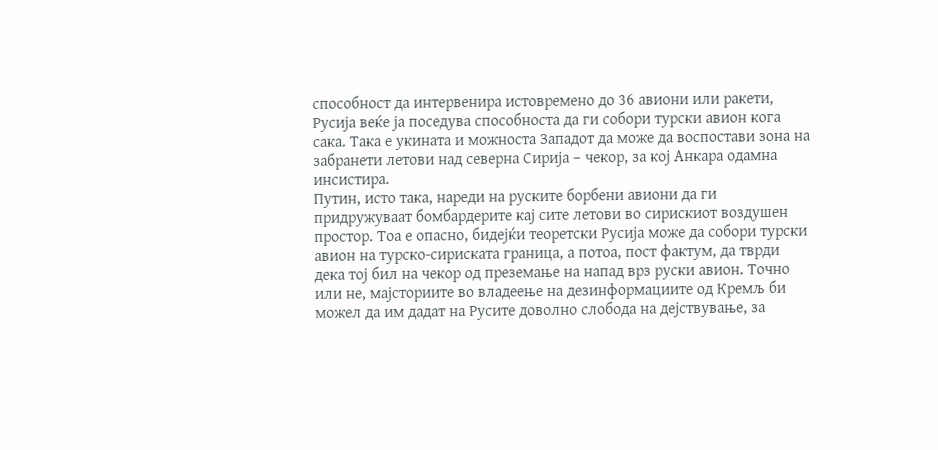способност да интервенира истовремено до 36 авиони или ракети, Русија веќе ја поседува способноста да ги собори турски авион кога сака. Така е укината и можноста Западот да може да воспостави зона на забранети летови над северна Сирија – чекор, за кој Анкара одамна инсистира.
Путин, исто така, нареди на руските борбени авиони да ги придружуваат бомбардерите кај сите летови во сирискиот воздушен простор. Тоа е опасно, бидејќи теоретски Русија може да собори турски авион на турско-сириската граница, а потоа, пост фактум, да тврди дека тој бил на чекор од преземање на напад врз руски авион. Точно или не, мајсториите во владеење на дезинформациите од Кремљ би можел да им дадат на Русите доволно слобода на дејствување, за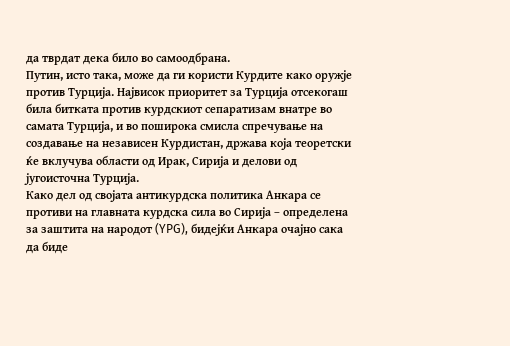да тврдат дека било во самоодбрана.
Путин, исто така, може да ги користи Курдите како оружје против Турција. Највисок приоритет за Турција отсекогаш била битката против курдскиот сепаратизам внатре во самата Турција, и во поширока смисла спречување на создавање на независен Курдистан, држава која теоретски ќе вклучува области од Ирак, Сирија и делови од југоисточна Турција.
Како дел од својата антикурдска политика Анкара се противи на главната курдска сила во Сирија – определена за заштита на народот (YPG), бидејќи Анкара очајно сака да биде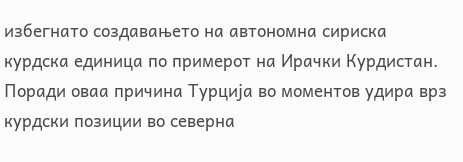избегнато создавањето на автономна сириска курдска единица по примерот на Ирачки Курдистан. Поради оваа причина Турција во моментов удира врз курдски позиции во северна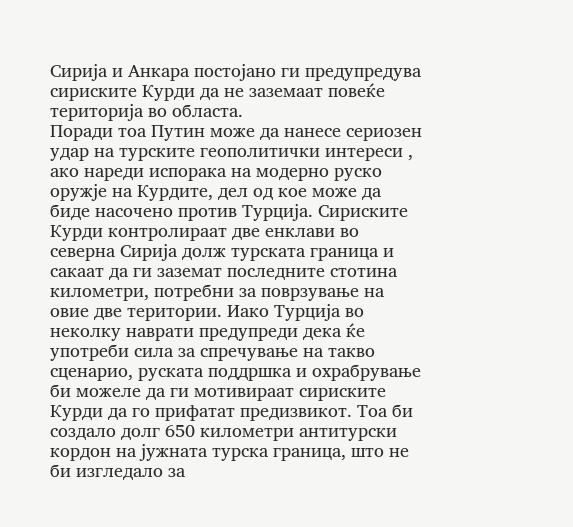Сирија и Анкара постојано ги предупредува сириските Курди да не заземаат повеќе територија во областа.
Поради тоа Путин може да нанесе сериозен удар на турските геополитички интереси , ако нареди испорака на модерно руско оружје на Курдите, дел од кое може да биде насочено против Турција. Сириските Курди контролираат две енклави во северна Сирија долж турската граница и сакаат да ги заземат последните стотина километри, потребни за поврзување на овие две територии. Иако Турција во неколку наврати предупреди дека ќе употреби сила за спречување на такво сценарио, руската поддршка и охрабрување би можеле да ги мотивираат сириските Курди да го прифатат предизвикот. Тоа би создало долг 650 километри антитурски кордон на јужната турска граница, што не би изгледало за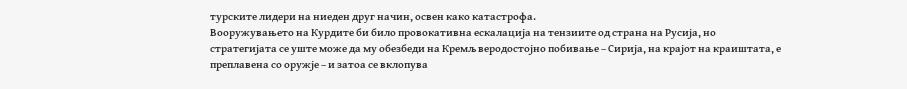турските лидери на ниеден друг начин, освен како катастрофа.
Вооружувањето на Курдите би било провокативна ескалација на тензиите од страна на Русија, но стратегијата се уште може да му обезбеди на Кремљ веродостојно побивање – Сирија, на крајот на краиштата, е преплавена со оружје – и затоа се вклопува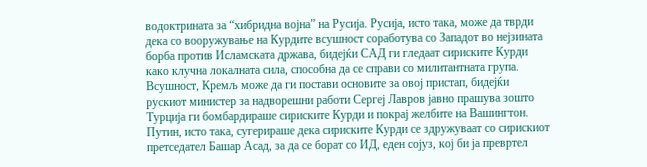водоктрината за “хибридна војна” на Русија. Русија, исто така, може да тврди дека со вооружување на Курдите всушност соработува со Западот во нејзината борба против Исламската држава, бидејќи САД ги гледаат сириските Курди како клучна локалната сила, способна да се справи со милитантната група. Всушност, Кремљ може да ги постави основите за овој пристап, бидејќи рускиот министер за надворешни работи Сергеј Лавров јавно прашува зошто Турција ги бомбардираше сириските Курди и покрај желбите на Вашингтон. Путин, исто така, сугерираше дека сириските Курди се здружуваат со сирискиот претседател Башар Асад, за да се борат со ИД, еден сојуз, кој би ја превртел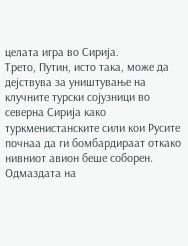целата игра во Сирија.
Трето, Путин, исто така, може да дејствува за уништување на клучните турски сојузници во северна Сирија како туркменистанските сили кои Русите почнаа да ги бомбардираат откако нивниот авион беше соборен. Одмаздата на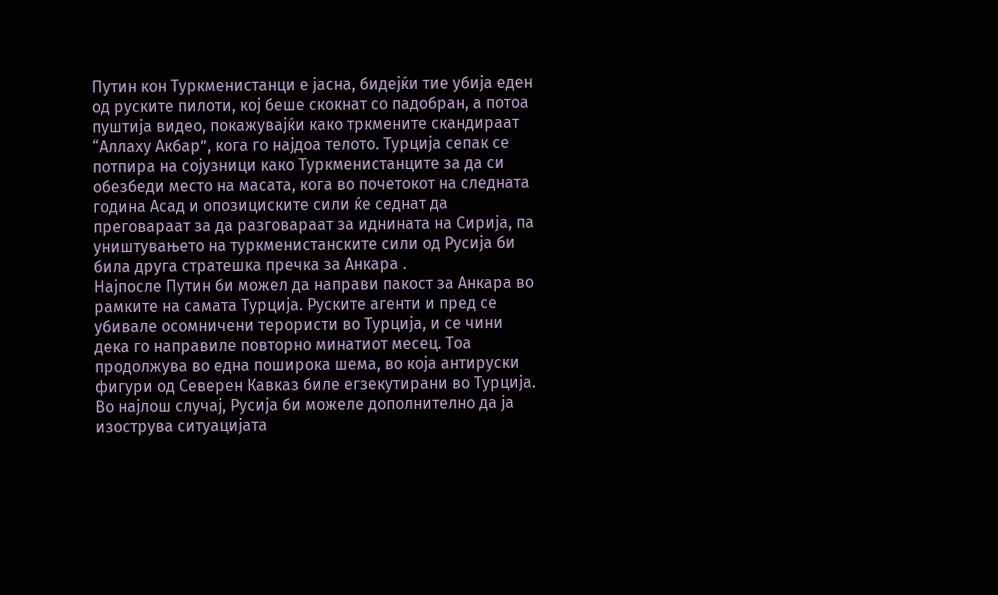Путин кон Туркменистанци е јасна, бидејќи тие убија еден од руските пилоти, кој беше скокнат со падобран, а потоа пуштија видео, покажувајќи како тркмените скандираат “Аллаху Акбар”, кога го најдоа телото. Турција сепак се потпира на сојузници како Туркменистанците за да си обезбеди место на масата, кога во почетокот на следната година Асад и опозициските сили ќе седнат да преговараат за да разговараат за иднината на Сирија, па уништувањето на туркменистанските сили од Русија би била друга стратешка пречка за Анкара .
Најпосле Путин би можел да направи пакост за Анкара во рамките на самата Турција. Руските агенти и пред се убивале осомничени терористи во Турција, и се чини дека го направиле повторно минатиот месец. Тоа продолжува во една поширока шема, во која антируски фигури од Северен Кавказ биле егзекутирани во Турција. Во најлош случај, Русија би можеле дополнително да ја изострува ситуацијата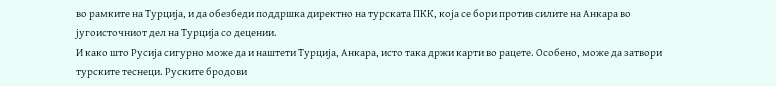во рамките на Турција, и да обезбеди поддршка директно на турската ПКК, која се бори против силите на Анкара во југоисточниот дел на Турција со децении.
И како што Русија сигурно може да и наштети Турција, Анкара, исто така држи карти во рацете. Особено, може да затвори турските теснеци. Руските бродови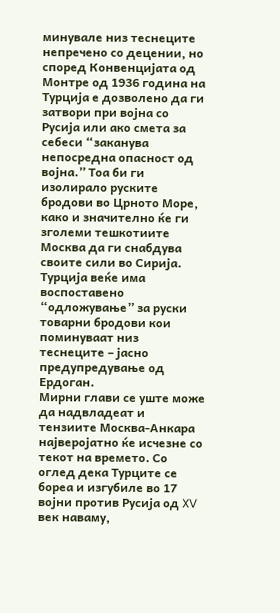минувале низ теснеците непречено со децении, но според Конвенцијата од Монтре од 1936 година на Турција е дозволено да ги затвори при војна со Русија или ако смета за себеси “заканува непосредна опасност од војна.” Тоа би ги изолирало руските бродови во Црното Море, како и значително ќе ги зголеми тешкотиите Москва да ги снабдува своите сили во Сирија. Турција веќе има воспоставено “одложување” за руски товарни бродови кои поминуваат низ теснеците – јасно предупредување од Ердоган.
Мирни глави се уште може да надвладеат и тензиите Москва-Анкара најверојатно ќе исчезне со текот на времето. Со оглед дека Турците се бореа и изгубиле во 17 војни против Русија од XV век наваму,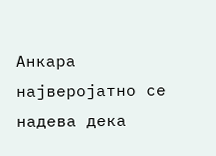Анкара најверојатно се надева дека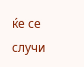ќе се случи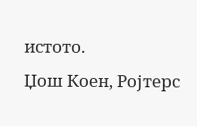истото.
Џош Коен, Ројтерс